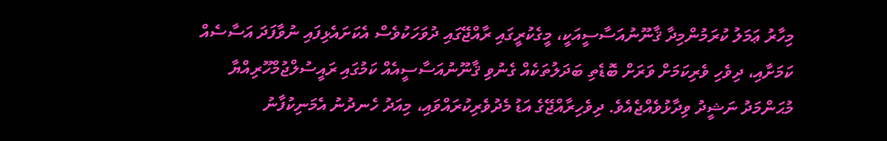މިހާރު ޢަމަލު ކުރަމުންމިދާ ޤާނޫނުއަސާސީއަކީ، މީގެކުރީގައި ރާއްޖޭގައި ދުވަހަކުވެސް އެކަށައެޅިފައި ނުވާފަދަ އަސާސެއް ކަމަށާއި، ދިވެހި ވެރިކަމަށް ވަރަށް ބޮޑެތި ބަދަލުތަކެއް ގެނުވި ޤާނޫނުއަސާސީއެއް ކަމުގައި ރައީސުލްޖުމްހޫރިއްޔާ މުޙަންމަދު ނަޝީދު ވިދާޅުވެއްޖެއެވެ. ދިވެހިރާއްޖޭގެ އަޑު މެދުވެރިކުރައްވައި، މިއަދު ހެނދުނު އެމަނިކުފާނު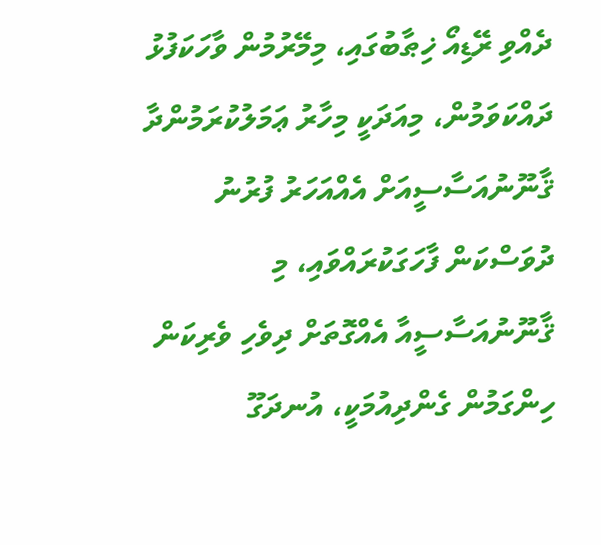ދެއްވި ރޭޑިއޯ ޚިޠާބުގައި، މިމޭރުމުން ވާހަކަފުޅު ދައްކަވަމުން، މިއަދަކީ މިހާރު ޢަމަލުކުރަމުންދާ ޤާނޫނުއަސާސީއަށް އެއްއަހަރު ފުރުނު ދުވަސްކަން ފާހަގަކުރައްވައި، މި ޤާނޫނުއަސާސީއާ އެއްގޮތަށް ދިވެހި ވެރިކަން ހިންގަމުން ގެންދިއުމަކީ، އުނދަގޫ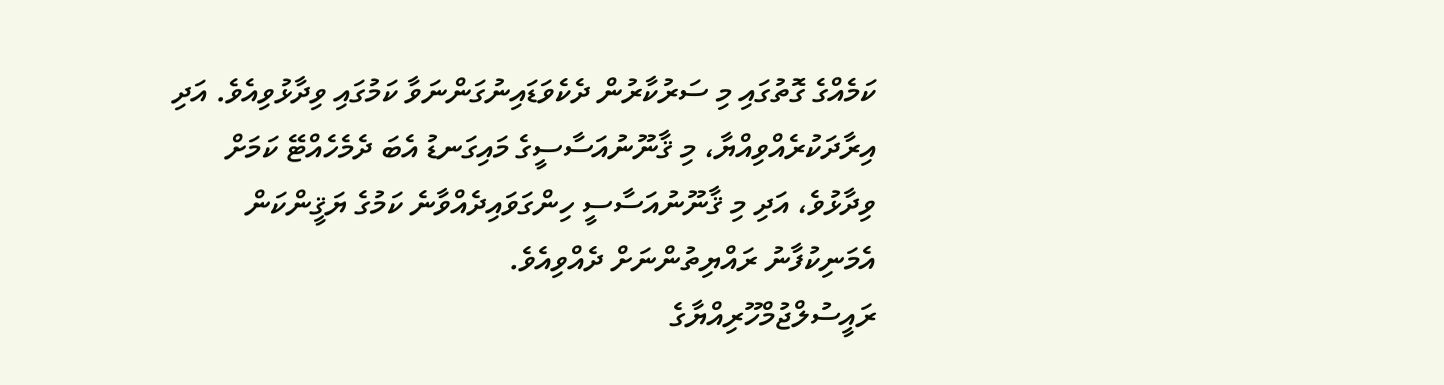ކަމެއްގެ ގޮތުގައި މި ސަރުކާރުން ދެކެވަޑައިނުގަންނަވާ ކަމުގައި ވިދާޅުވިއެވެ. އަދި އިރާދަކުރެއްވިއްޔާ، މި ޤާނޫނުއަސާސީގެ މައިގަނޑު އެބަ ދެމެހެއްޓޭ ކަމަށް ވިދާޅުވެ، އަދި މި ޤާނޫނުއަސާސީ ހިންގަވައިދެއްވާނެ ކަމުގެ ޔަޤީންކަން އެމަނިކުފާނު ރައްޔިތުންނަށް ދެއްވިއެވެ.
ރައީސުލްޖުމްހޫރިއްޔާގެ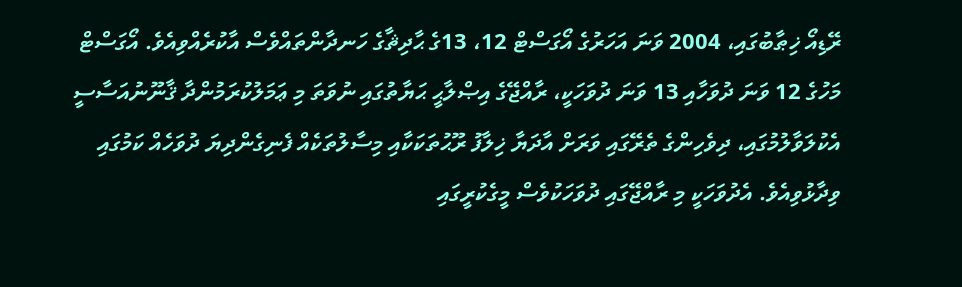ރޭޑިއޯ ޚިޠާބުގައި، 2004 ވަނަ އަހަރުގެ އޯގަސްޓް 12، 13ގެ ޙާދިޘާގެ ހަނދާންތައްވެސް އާކުރެއްވިއެވެ. އޯގަސްޓް މަހުގެ 12 ވަނަ ދުވަހާއި 13 ވަނަ ދުވަހަކީ، ރާއްޖޭގެ އިޞްލާޙީ ޙަޔާތުގައި ނުވަތަ މި ޢަމަލުކުރަމުންދާ ޤާނޫނުއަސާސީ އެކުލަވާލުމުގައި، ދިވެހިންގެ ތެރޭގައި ވަރަށް އާދަޔާ ޚިލާފު ރޫޙުތަކަކާއި މިސާލުތަކެއް ފެނިގެންދިޔަ ދުވަހެއް ކަމުގައި ވިދާޅުވިއެވެ. އެދުވަހަކީ މި ރާއްޖޭގައި ދުވަހަކުވެސް މީގެކުރީގައި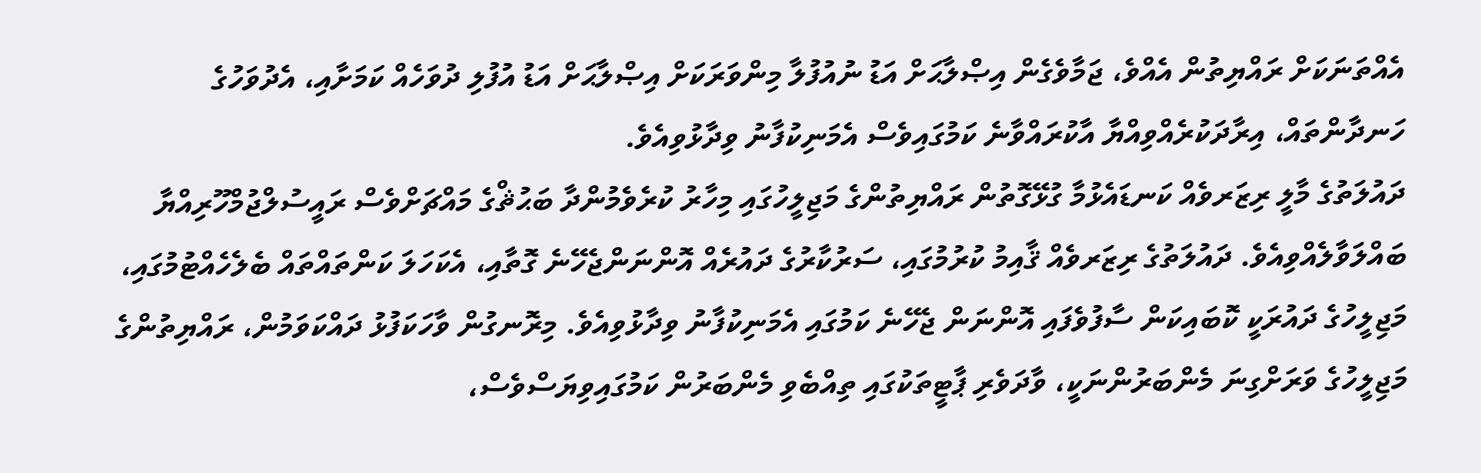އެއްތަނަކަށް ރައްޔިތުން އެއްވެ، ޖަމާވެގެން އިޞްލާޙަށް އަޑު ނުއުފުލާ މިންވަރަކަށް އިޞްލާޙަށް އަޑު އުފުލި ދުވަހެއް ކަމަށާއި، އެދުވަހުގެ ހަނދާންތައް، އިރާދަކުރެއްވިއްޔާ އާކުރައްވާނެ ކަމުގައިވެސް އެމަނިކުފާނު ވިދާޅުވިއެވެ.
ދައުލަތުގެ މާލީ ރިޒަރވެއް ކަނޑައެޅުމާ ގުޅޭގޮތުން ރައްޔިތުންގެ މަޖިލީހުގައި މިހާރު ކުރެވެމުންދާ ބަޙުޘްގެ މައްޗަށްވެސް ރައީސުލްޖުމްހޫރިއްޔާ ބައްލަވާލެއްވިއެވެ. ދައުލަތުގެ ރިޒަރވެއް ޤާއިމު ކުރުމުގައި، ސަރުކާރުގެ ދައުރެއް އޮންނަންޖެހޭނެ ގޮތާއި، އެކަހަލަ ކަންތައްތައް ބެލެހެއްޓުމުގައި، މަޖިލީހުގެ ދައުރަކީ ކޮބައިކަން ސާފުވެފައި އޮންނަން ޖެހޭނެ ކަމުގައި އެމަނިކުފާނު ވިދާޅުވިއެވެ. މިރޮނގުން ވާހަކަފުޅު ދައްކަވަމުން، ރައްޔިތުންގެ މަޖިލީހުގެ ވަރަށްގިނަ މެންބަރުންނަކީ، ވާދަވެރި ޕާޓީތަކުގައި ތިއްބެވި މެންބަރުން ކަމުގައިވިޔަސްވެސް،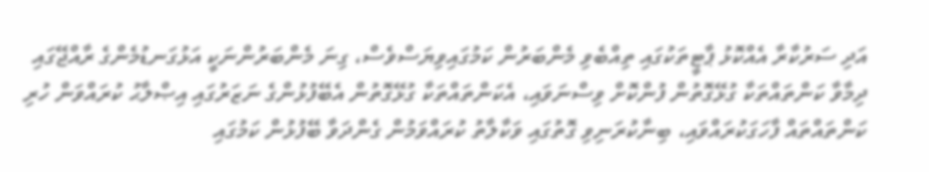އަދި ސަރުކާރާ އެއްކޮޅު ޕާޓީތަކުގައި ތިއްބެވި މެންބަރުން ކަމުގައިވިޔަސްވެސް، ގިނަ މެންބަރުންނަކީ އަޅުގަނޑުމެންގެ ރާއްޖޭގައި ދިމާވާ ކަންތައްތަކާ ގުޅޭގޮތުން ފުންކޮށް ވިސްނަވައި، އެކަންތައްތަކާ ގުޅޭގޮތުން އެބޭފުޅުންގެ ނަޒަރުގައި އިޞްލާޙު ކުރައްވަން ހުރި ކަންތައްތައް ފާހަގަކުރައްވައި، ބިނާކުރަނިވި ގޮތުގައި ވަކާލާތު ކުރައްވަމުން ގެންދަވާ ބޭފުޅުން ކަމުގައި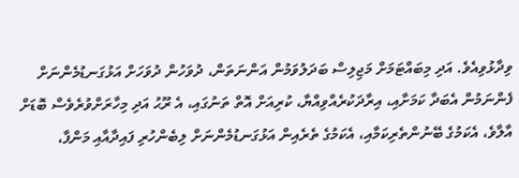ވިދާޅުވިއެވެ. އަދި މިބައްޓަމަށް މަޖިލިސް ބަދަލުވަމުން އަންނަތަން، ދުވަހުން ދުވަހަށް އަޅުގަނޑުމެންނަށް ފެންނަމުން އެބަދާ ކަމަށާއި، އިރާދަކުރެއްވިއްޔާ، ކުރިއަށް އޮތް ތަނުގައި، އެ ރޫޙު އަދި މިހާރަށްވުރެވެސް ބޮޑަށް އާލާވެ، އެކަމުގެ ބޭނުންތެރިކަމާއި، އެކަމުގެ ތެރެއިން އަޅުގަނޑުމެންނަށް ލިބެންހުރި ފައިދާއާއި މަންފާ،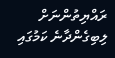ރައްޔިތުންނަށް ލިބިގެންދާނެ ކަމުގައި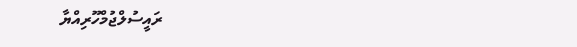ރައީސުލްޖުމްހޫރިއްޔާ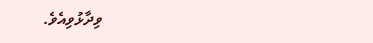ވިދާޅުވިއެވެ.